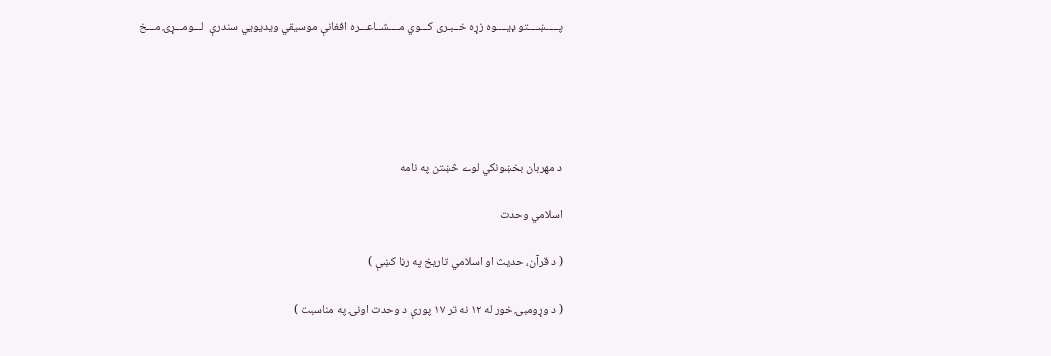پـــــښــــتو ډیــــوه زړه خــبـری کـــوي مــــشــاعـــره افغانې موسیقي ويديويي سندرې  لـــومـــړۍ مـــخ





د مهربان بخښونکي لوے څښتن په نامه

اسلامي وحدت

( د قرآن، حديث او اسلامي تاريخ په رڼا کښې )

( د وړومبۍ خور له ١٢ نه تر ١٧ پورې د وحدت اونۍ په مناسبت )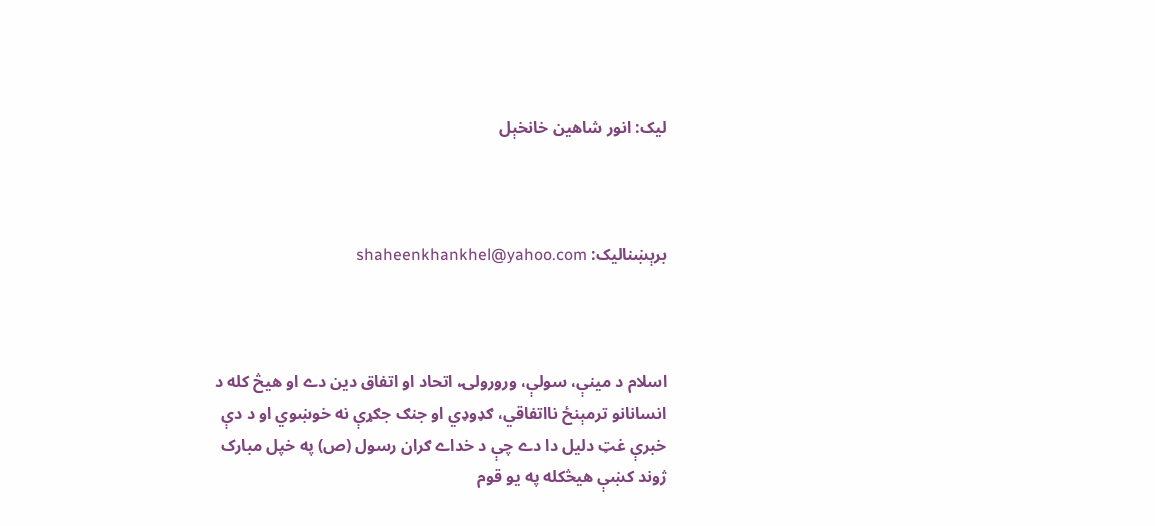ليک: انور شاهين خانخېل



برېښناليک: shaheenkhankhel@yahoo.com



اسلام د مينې، سولې، ورورولۍ، اتحاد او اتفاق دين دے او هيڅ کله د انسانانو ترمېنځ نااتفاقي، ګډوډي او جنګ جګړې نه خوښوي او د دې خبرې غټ دليل دا دے چې د خداے ګران رسول (ص) په خپل مبارک ژوند کښې هيڅکله په يو قوم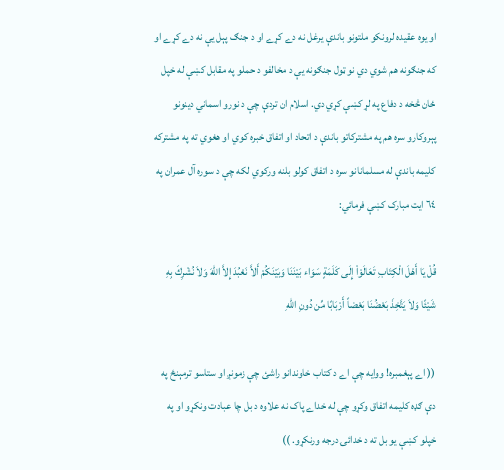او يوه عقيده لرونکو ملتونو باندې يرغل نه دے کړے او د جنګ پېل يې نه دے کړے او که جنګونه هم شوي دي نو ټول جنګونه يې د مخالفو د حملو په مقابل کښې له خپل ځان څخه د دفاع په لړ کښې کړي دي. اسلام ان تردې چې د نورو اسماني دينونو پېروکارو سره هم په مشترکاتو باندې د اتحاد او اتفاق خبره کوي او هغوي ته په مشترکه کليمه باندې له مسلمانانو سره د اتفاق کولو بلنه ورکوي لکه چې د سوره آل عمران په ٦٤ ايت مبارک کښې فرمائي:

قُلْ يَا أَهْلَ الْكِتَابِ تَعَالَوْاْ إِلَى كَلَمَةٍ سَوَاء بَيْنَنَا وَبَيْنَكُمْ أَلاَّ نَعْبُدَ إِلاَّ اللّهَ وَلاَ نُشْرِكَ بِهِ شَيْئًا وَلاَ يَتَّخِذَ بَعْضُنَا بَعْضاً أَرْبَابًا مِّن دُونِ اللّهِ

(( اے پېغمبره! ووايه چې اے د کتاب خاوندانو راشئ چې زمونږ او ستاسو ترمېنځ په دې ګډه کليمه اتفاق وکړو چې له خداے پاک نه علاوه د بل چا عبادت ونکړو او په خپلو کښې يو بل ته د خدائۍ درجه ورنکړو. ))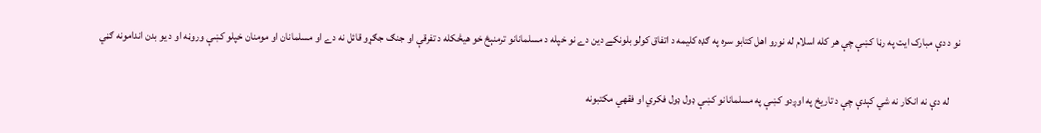نو د دې مبارک ايت په رڼا کښې چې هر کله اسلام له نورو اهل کتابو سره په ګډه کليمه د اتفاق کولو بلونکے دين دے نو خپله د مسلمانانو ترمنېځ خو هيڅکله د تفرقې او جنګ جګړو قائل نه دے او مسلمانان او مومنان خپلو کښې وروڼه او د يو بدن اندامونه ګڼي

     له دې نه انکار نه شي کېدې چې د تاريخ په اوږدو کښې په مسلمانانو کښې ډول ډول فکري او فقهي مکتبونه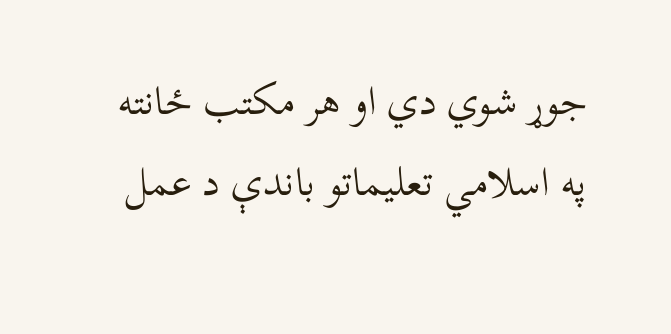جوړ شوي دي او هر مکتب ځانته په اسلامي تعليماتو باندې د عمل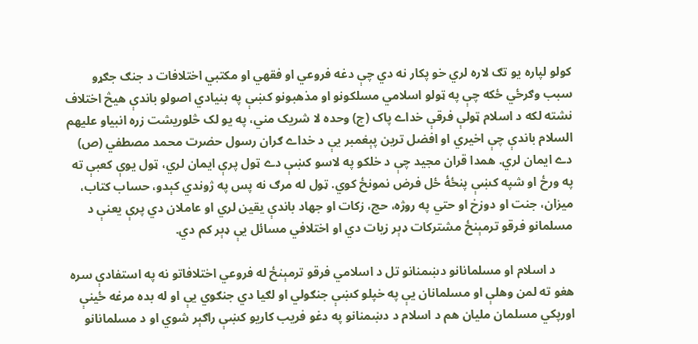کولو لپاره يو تګ لاره لري خو پکار نه دي چې دغه فروعي او فقهي او مکتبي اختلافات د جنګ جګړو سبب وګرځي ځکه چې په ټولو اسلامي مسلکونو او مذهبونو کښې په بنيادي اصولو باندې هيڅ اختلاف نشته لکه د اسلام ټولې فرقې خداے پاک (ج) وحده لا شريک مني، په يو لک څلوريشت زره انبياو عليهم السلام باندې چې اخيري او افضل ترين پېغمبر يې د خداے ګران رسول حضرت محمد مصطفي (ص) دے ايمان لري. همدا قران مجيد چې د خلکو په لاسو کښې دے ټول پرې ايمان لري، ټول يوې کعبې ته په ورځ او شپه کښې پنځۀ ځل فرض نمونځ کوي. ټول له مرګ نه پس په ژوندي کېدو، حساب کتاب، ميزان، جنت او دوزخ او حتي په روژه، حج، زکات او جهاد باندې يقين لري او عاملان دي پرې يعنې د مسلمانو فرقو ترمېنځ مشترکات ډېر زيات دي او اختلافي مسائل يې ډېر کم دي.

      د اسلام او مسلمانانو دښمنانو تل د اسلامي فرقو ترمېنځ له فروعي اختلافاتو نه په استفادې سره هغو ته لمن وهلې او مسلمانان يې په خپلو کښې جنګولي او لګيا دي جنګوي يې او له بده مرغه ځينې اورپکي مسلمان مليان هم د اسلام د دښمنانو په دغو فريب کاريو کښې راګېر شوي او د مسلمانانو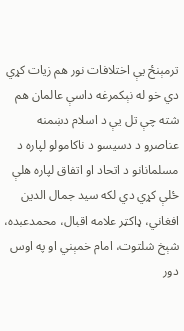ترمېنځ يې اختلافات نور هم زيات کړي دي خو له نېکمرغه داسې عالمان هم شته چې تل يې د اسلام دښمنه عناصرو د دسيسو د ناکامولو لپاره د مسلمانانو د اتحاد او اتفاق لپاره هلې ځلې کړي دي لکه سيد جمال الدين افغاني، ډاکټر علامه اقبال، محمدعبده، شېخ شلتوت، امام خمېني او په اوس دور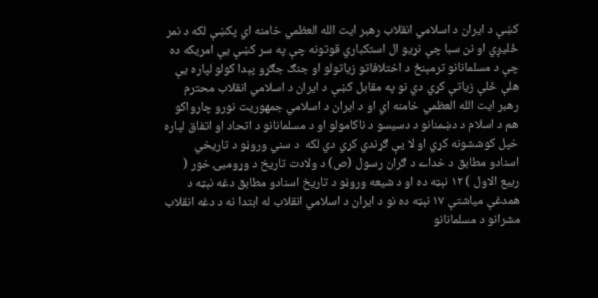کښې د ايران د اسلامي انقلاب رهبر ايت الله العظمي خامنه اي پکښې لکه د نمر ځليږي او نن سبا چې نړيو ال استکباري قوتونه چې په سر کښې يې امريکه ده  چې د مسلمانانو ترمېنځ د اختلافاتو زياتولو او جنګ جګړو پېدا کولو لپاره يې هلې ځلې زياتې کړي دي نو په مقابل کښې د ايران د اسلامي انقلاب محترم رهبر ايت الله العظمي خامنه اي او د ايران د اسلامي جمهوريت نورو چارواکو هم د اسلام د دښمنانو د دسيسو د ناکامولو او د مسلمانانو د اتحاد او اتفاق لپاره خپل کوششونه کړي او لا يې ګړندي کړي دي لکه  د سني وروڼو د تاريخي اسنادو مطابق د خداے د ګران رسول (ص) د ولادت تاريخ د وړومبۍ خور ( ربيع الاول ) ١٢ نېټه ده او د شيعه وروڼو د تاريخ اسنادو مطابق دغه نېټه د همدغې مياشتې ١٧ نېټه ده نو د ايران د اسلامي انقلاب له ابتدا نه د دغه انقلاب مشرانو د مسلمانانو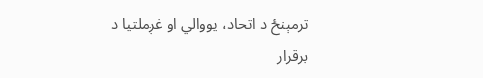ترمېنځ د اتحاد، يووالي او غږملتيا د برقرار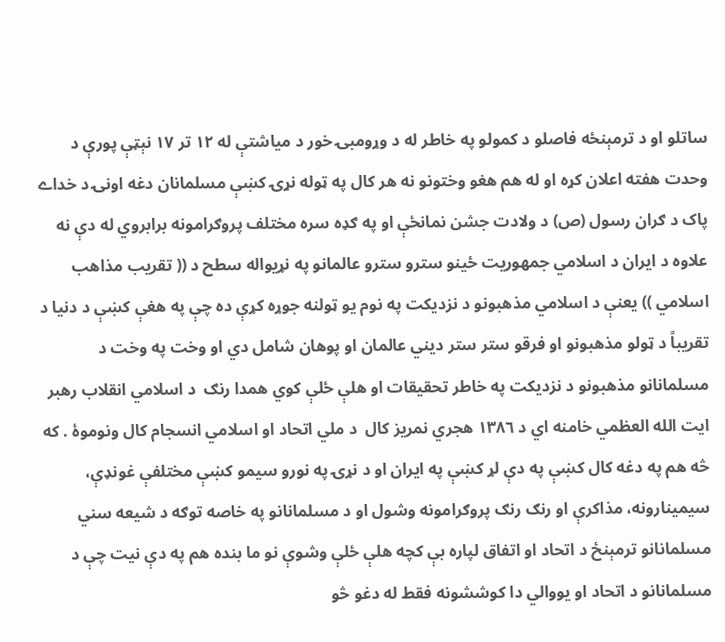ساتلو او د ترمېنځه فاصلو د کمولو په خاطر له د وړومبۍ خور د مياشتې له ١٢ تر ١٧ نېټې پورې د وحدت هفته اعلان کړه او له هم هغو وختونو نه هر کال په ټوله نړۍ کښې مسلمانان دغه اونۍ د خداے پاک د ګران رسول (ص) د ولادت جشن نمانځې او په ګډه سره مختلف پروګرامونه برابروي له دې نه علاوه د ايران د اسلامي جمهوريت ځينو سترو سترو عالمانو په نړيواله سطح د (( تقريب مذاهب اسلامي )) يعنې د اسلامي مذهبونو د نزديکت په نوم يو ټولنه جوړه کړې ده چې په هغې کښې د دنيا د تقريباً د ټولو مذهبونو او فرقو ستر ستر ديني عالمان او پوهان شامل دي او وخت په وخت د مسلمانانو مذهبونو د نزديکت په خاطر تحقيقات او هلې ځلې کوي همدا رنګ  د اسلامي انقلاب رهبر ايت الله العظمي خامنه اي د ١٣٨٦ هجري نمريز کال  د ملي اتحاد او اسلامي انسجام کال ونوموۀ . که څه هم په دغه کال کښې په دې لړ کښې په ايران او د نړۍ په نورو سيمو کښې مختلفې غونډې، سيمينارونه، مذاکرې او رنګ رنګ پروګرامونه وشول او د مسلمانانو په خاصه توګه د شيعه سني مسلمانانو ترمېنځ د اتحاد او اتفاق لپاره بې کچه هلې ځلې وشوې نو ما بنده هم په دې نيت چې د مسلمانانو د اتحاد او يووالي دا کوششونه فقط له دغو څو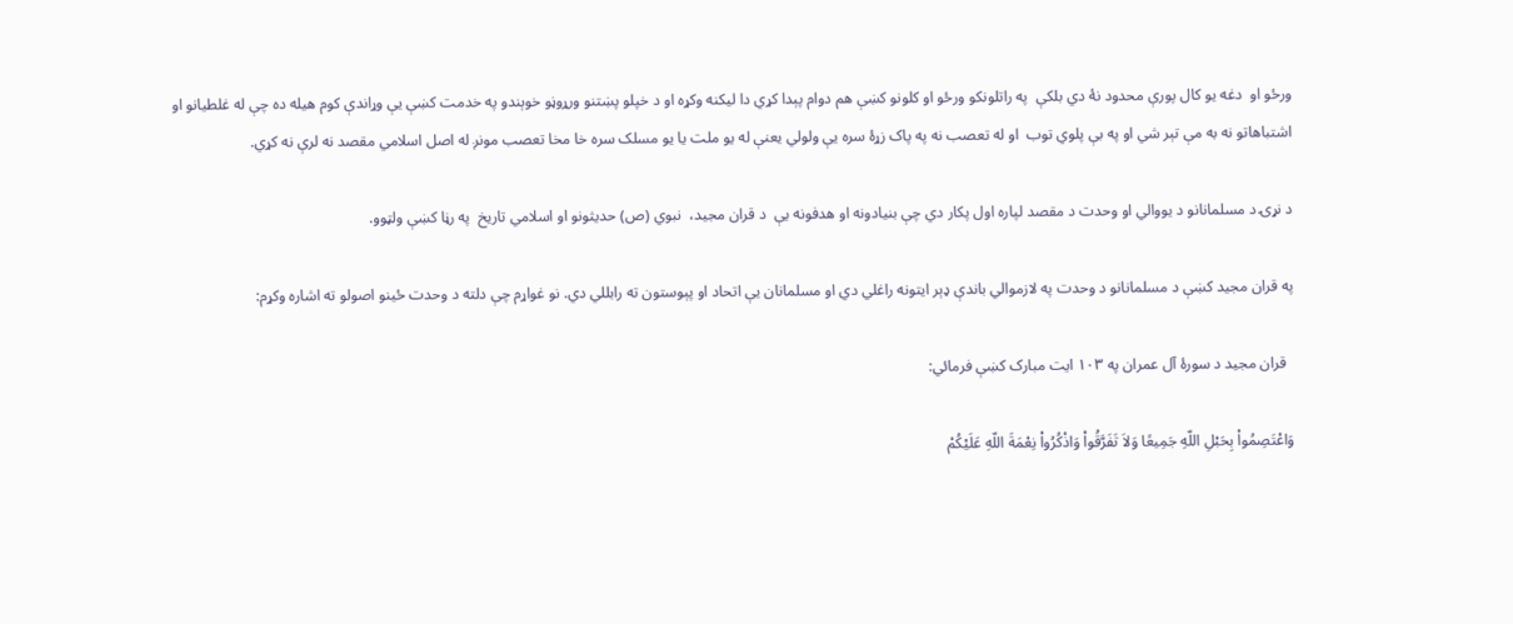ورځو او  دغه يو کال پورې محدود نۀ دي بلکې  په راتلونکو ورځو او کلونو کښې هم دوام پېدا کړي دا ليکنه وکړه او د خپلو پښتنو ورړوڼو خوېندو په خدمت کښې يې وړاندې کوم هيله ده چې له غلطيانو او اشتباهاتو نه به مې تېر شي او په بې پلوي توب  او له تعصب نه په پاک زړۀ سره يې ولولي يعنې له يو ملت يا يو مسلک سره خا مخا تعصب مونږ له اصل اسلامي مقصد نه لرې نه کړي.

د نړۍ د مسلمانانو د يووالي او وحدت د مقصد لپاره اول پکار دي چې بنيادونه او هدفونه يې  د قران مجيد،  نبوي (ص) حديثونو او اسلامي تاريخ  په رڼا کښې ولټوو.

په قران مجيد کښې د مسلمانانو د وحدت په لازموالي باندې ډېر ايتونه راغلي دي او مسلمانان يې اتحاد او پېوستون ته رابللي دي. نو غواړم چې دلته د وحدت ځينو اصولو ته اشاره وکړم:

  قران مجيد د سورۀ آل عمران په ١٠٣ ايت مبارک کښې فرمائي:

وَاعْتَصِمُواْ بِحَبْلِ اللّهِ جَمِيعًا وَلاَ تَفَرَّقُواْ وَاذْكُرُواْ نِعْمَةَ اللّهِ عَلَيْكُمْ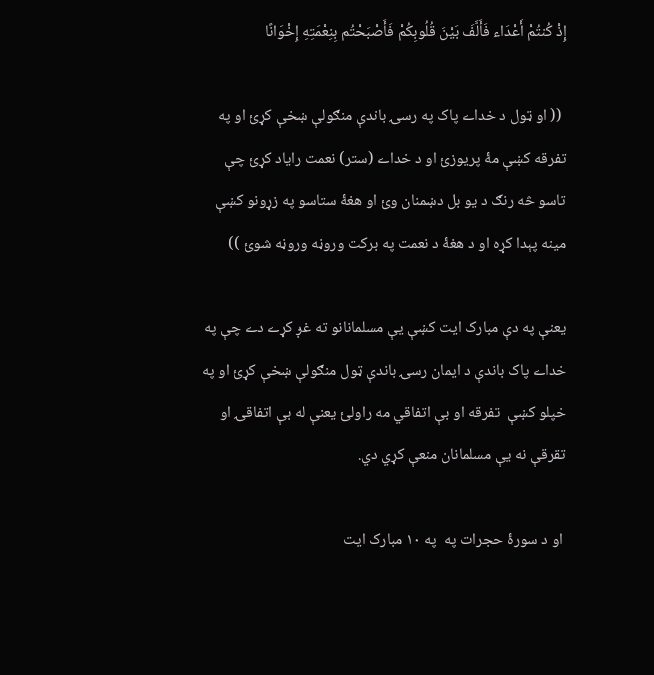إِذْ كُنتُمْ أَعْدَاء فَأَلَّفَ بَيْنَ قُلُوبِكُمْ فَأَصْبَحْتُم بِنِعْمَتِهِ إِخْوَانًا

 (( او ټول د خداے پاک په رسۍ باندې منګولې ښخې کړئ او په تفرقه کښې مۀ پريوزئ او د خداے (ستر) نعمت راياد کړئ چې تاسو څه رنګ د يو بل دښمنان وئ او هغۀ ستاسو په زړونو کښې مينه پېدا کړه او د هغۀ د نعمت په برکت وروڼه وروڼه شوئ ))

يعنې په دې مبارک ايت کښې يې مسلمانانو ته غږ کړے دے چې په خداے پاک باندې د ايمان رسۍ باندې ټول منګولې ښخې کړئ او په خپلو کښې  تفرقه او بې اتفاقي مه راولئ يعنې له بې اتفاقۍ او تقرقې نه يې مسلمانان منعې کړي دي.

 او د سورۀ حجرات په  په ١٠ مبارک ايت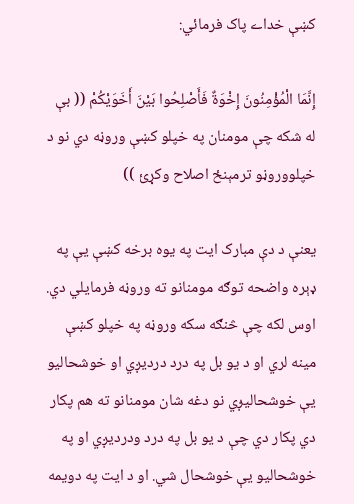کښې خداے پاک فرمائي:

إِنَّمَا الْمُؤْمِنُونَ إِخْوَةٌ فَأَصْلِحُوا بَيْنَ أَخَوَيْكُمْ (( بې له شکه چې مومنان په خپلو کښې وروڼه دي نو د خپلووروڼو ترمېنځ اصلاح وکړئ ))

يعنې د دې مبارک ايت په يوه برخه کښې يې په ډېره واضحه توګه مومنانو ته وروڼه فرمايلي دي. اوس لکه چې څنګه سکه وروڼه په خپلو کښې مينه لري او د يو بل په درد درديږي او خوشحاليو يې خوشحاليږي نو دغه شان مومنانو ته هم پکار دي پکار دي چې د يو بل په درد ودرديږي او په خوشحاليو يې خوشحال شي. او د ايت په دويمه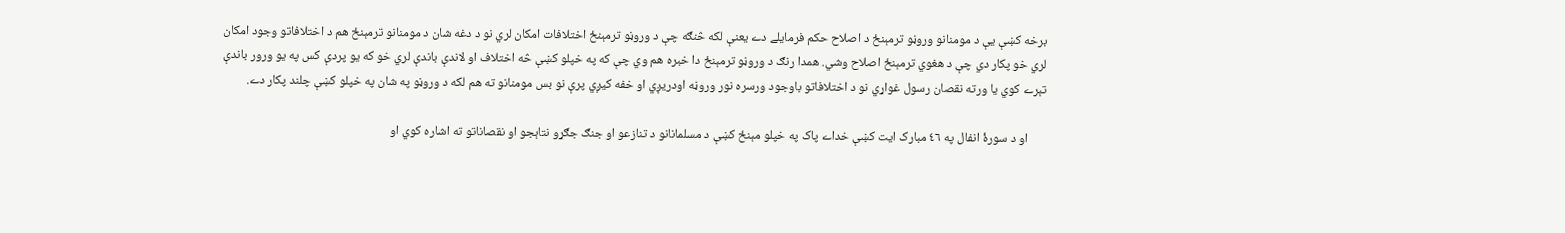برخه کښې يې د مومنانو وروڼو ترمېنځ د اصلاح حکم فرمايلے دے يعنې لکه څنګه چې د وروڼو ترمېنځ اختلافات امکان لري نو د دغه شان د مومنانو ترمېنځ هم د اختلافاتو وجود امکان لري خو پکار دي چې د هغوي ترمېنځ اصلاح وشي. همدا رنګ د وروڼو ترمېنځ دا خبره هم وي چې که په خپلو کښې څه اختلاف او لاندې باندې لري خو که يو پردې کس په يو ورور باندې تېرے کوي يا ورته نقصان رسول غواړي نو د اختلافاتو باوجود ورسره نور وروڼه اودريږي او خفه کيږي پرې نو بس مومنانو ته هم لکه د وروڼو په شان په خپلو کښې چلند پکار دے.

      او د سورۀ انفال په ٤٦ مبارک ايت کښې خداے پاک په خپلو مېنځ کښې د مسلمانانو د تنازعو او جنګ جګړو نتاېجو او نقصاناتو ته اشاره کوي او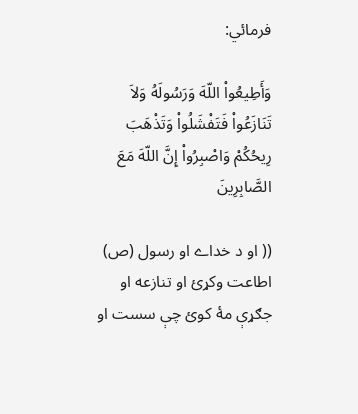فرمائي:

وَأَطِيعُواْ اللّهَ وَرَسُولَهُ وَلاَ تَنَازَعُواْ فَتَفْشَلُواْ وَتَذْهَبَ رِيحُكُمْ وَاصْبِرُواْ إِنَّ اللّهَ مَعَ الصَّابِرِينَ

(( او د خداے او رسول (ص) اطاعت وکړئ او تنازعه او جګړې مۀ کوئ چې سست او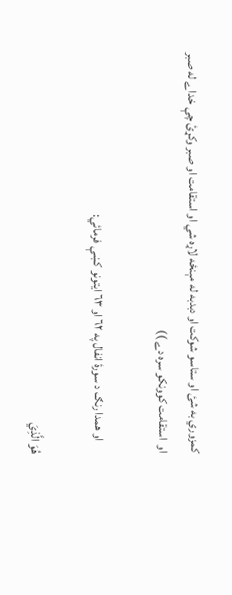کمزوري به شئ او ستاسو شوکت او دبدبه له مېنځه لاړه شي او استقامت او صبر وکړئ چې خداے له صبر او  استقامت کوونکو سره دے ))

     او همدا رنګ د سورۀ انفال په ٦٢ او ٦٣ ايتونو کښې فرمائي:

هُوَ الَّذِيَ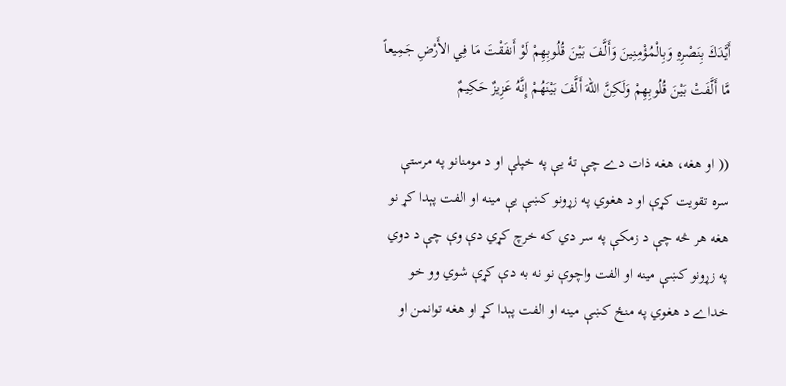أَيَّدَكَ بِنَصْرِهِ وَبِالْمُؤْمِنِينَ وَأَلَّفَ بَيْنَ قُلُوبِهِمْ لَوْ أَنفَقْتَ مَا فِي الأَرْضِ جَمِيعاً مَّا أَلَّفَتْ بَيْنَ قُلُوبِهِمْ وَلَـكِنَّ اللّهَ أَلَّفَ بَيْنَهُمْ إِنَّهُ عَزِيزٌ حَكِيمٌ

(( او هغه، هغه ذات دے چې تۀ يې په خپلې او د مومنانو په مرستې سره تقويت کړې او د هغوي په زړونو کښې يې مينه او الفت پېدا کړ نو هغه هر څه چې د زمکې په سر دي که خرچ کړي دې وې چې د دوي په زړونو کښې مينه او الفت واچوې نو نه به دې کړې شوي وو خو خداے د هغوي په منځ کښې مينه او الفت پېدا کړ او هغه توانمن او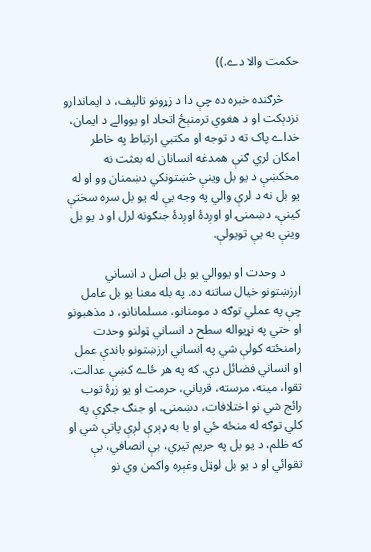حکمت والا دے.))

     څرګنده خبره ده چې دا د زړونو تاليف، د ايماندارو نزدېکت او د هغوي ترمنېځ اتحاد او يووالے د ايمان، خداے پاک ته د توجه او مکتبي ارتباط په خاطر امکان لري ګنې همدغه انسانان له بعثت نه مخکښې د يو بل وينې څښتونکي دښمنان وو او له يو بل نه د لرې والي په وجه يې له يو بل سره سختې کينې، دښمنۍ او اوږدۀ اوږدۀ جنګونه لرل او د يو بل وينې به يې تويولې.

     د وحدت او يووالي يو بل اصل د انساني ارزښتونو خيال ساتنه ده. په بله معنا يو بل عامل چې په عملي توګه د مومنانو، مسلمانانو، د مذهبونو او حتي په نړيواله سطح د انساني ټولنو وحدت رامنځته کولې شي په انساني ارزښتونو باندې عمل او انساني فضائل دي. که په هر ځاے کښې عدالت، تقوا، مينه، مرسته، قرباني، حرمت او يو زړۀ توب رائج شي نو اختلافات، دښمنۍ، او جنګ جګړې په کلي توګه له منځه ځي او يا به ډېرې لږې پاتې شي او که ظلم، د يو بل په حريم تيري، بې انصافي، بې تقوائي او د يو بل لوټل وغېره واکمن وي نو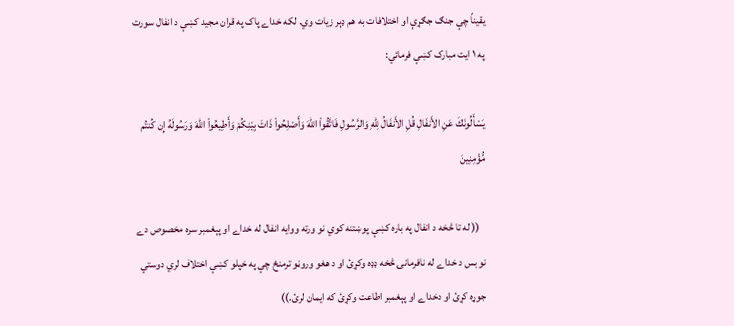يقيناً چې جنګ جګړې او اختلافات به هم ډېر زيات وي. لکه خداے پاک په قران مجيد کښې د انفال سورت په ١ ايت مبارک کښې فرمائي:

يَسْأَلُونَكَ عَنِ الأَنفَالِ قُلِ الأَنفَالُ لِلّهِ وَالرَّسُولِ فَاتَّقُواْ اللّهَ وَأَصْلِحُواْ ذَاتَ بِيْنِكُمْ وَأَطِيعُواْ اللّهَ وَرَسُولَهُ إِن كُنتُم مُّؤْمِنِينَ

   (( له تا څخه د انفال په باره کښې پوښتنه کوي نو ورته ووايه انفال له خداے او پېغمبر سره مخصوص دے نو بس د خداے له نافرمانۍ څخه ډډه وکړئ او د هغو وروڼو ترمنځ چې په خپلو کښې اختلاف لري دوستي جوړه کړئ او دخداے او پېغمبر اطاعت وکړئ که ايمان لرئ.))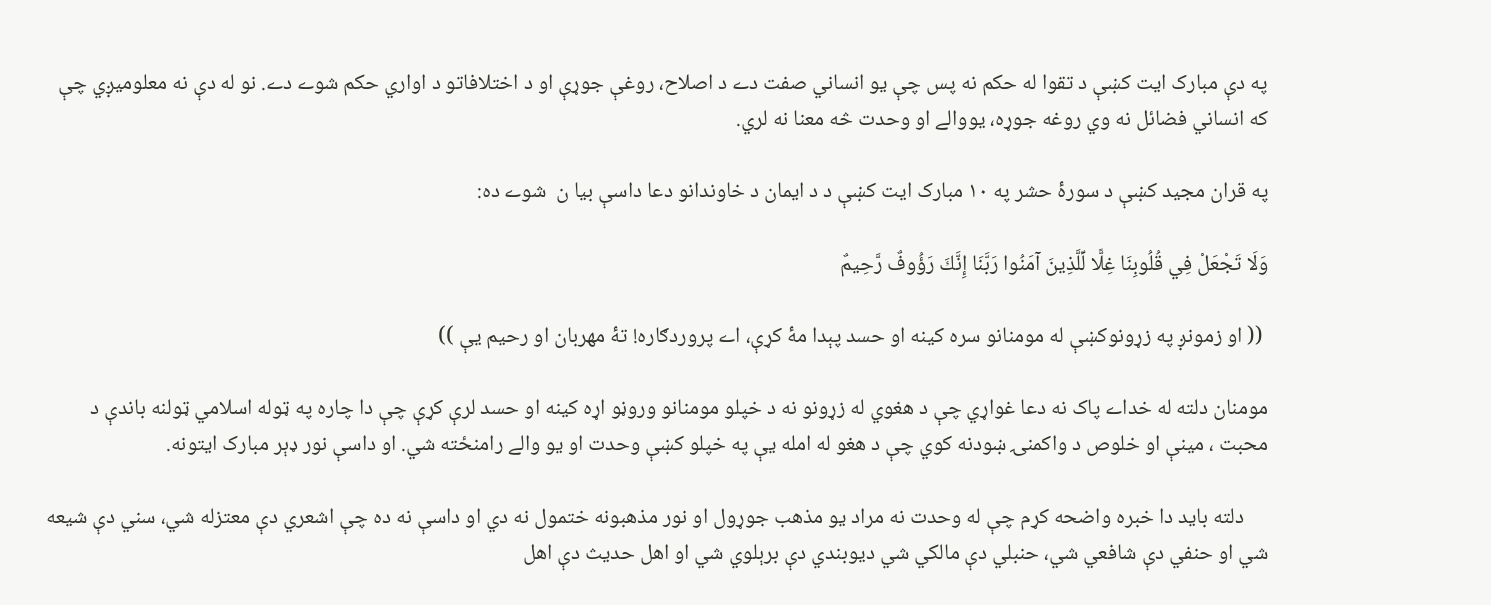په دې مبارک ايت کښې د تقوا له حکم نه پس چې يو انساني صفت دے د اصلاح، روغې جوړې او د اختلافاتو د اواري حکم شوے دے. نو له دې نه معلوميږي چې که انساني فضائل نه وي روغه جوړه، يووالے او وحدت څه معنا نه لري.

په قران مجيد کښې د سورۀ حشر په ١٠ مبارک ايت کښې د د ايمان د خاوندانو دعا داسې بيا ن  شوے ده:

وَلَا تَجْعَلْ فِي قُلُوبِنَا غِلًّا لِّلَّذِينَ آمَنُوا رَبَّنَا إِنَّكَ رَؤُوفٌ رَّحِيمٌ

 (( او زمونږ په زړونوکښې له مومنانو سره کينه او حسد پېدا مۀ کړې، اے پروردګاره! تۀ مهربان او رحيم يې ))

مومنان دلته له خداے پاک نه دعا غواړي چې د هغوي له زړونو نه د خپلو مومنانو وروڼو اړه کينه او حسد لرې کړې چې دا چاره په ټوله اسلامي ټولنه باندې د محبت ، مينې او خلوص د واکمنۍ ښودنه کوي چې د هغو له امله يې په خپلو کښې وحدت او يو والے رامنځته شي. او داسې نور ډېر مبارک ايتونه.

     دلته بايد دا خبره واضحه کړم چې له وحدت نه مراد يو مذهب جوړول او نور مذهبونه ختمول نه دي او داسې نه ده چې اشعري دې معتزله شي، سني دې شيعه شي او حنفي دې شافعي شي، حنبلي دې مالکي شي ديوبندي دې برېلوي شي او اهل حديث دې اهل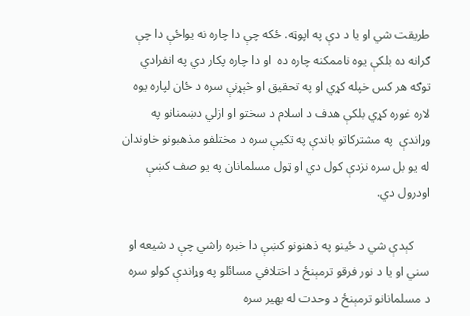طريقت شي او يا د دې په اپوټه. ځکه چې دا چاره نه يواځې دا چې ګرانه ده بلکې يوه ناممکنه چاره ده  او دا چاره پکار دي په انفرادي توګه هر کس خپله کړي او په تحقيق او څېړنې سره د ځان لپاره يوه لاره غوره کړي بلکې هدف د اسلام د سختو او ازلي دښمنانو په وړاندې  په مشترکاتو باندې په تکيې سره د مختلفو مذهبونو خاوندان له يو بل سره نزدې کول دي او ټول مسلمانان په يو صف کښې اودرول دي.

     کېدې شي د ځينو په ذهنونو کښې دا خبره راشي چې د شيعه او سني او يا د نور فرقو ترمېنځ د اختلافي مسائلو په وړاندې کولو سره د مسلمانانو ترمېنځ د وحدت له بهير سره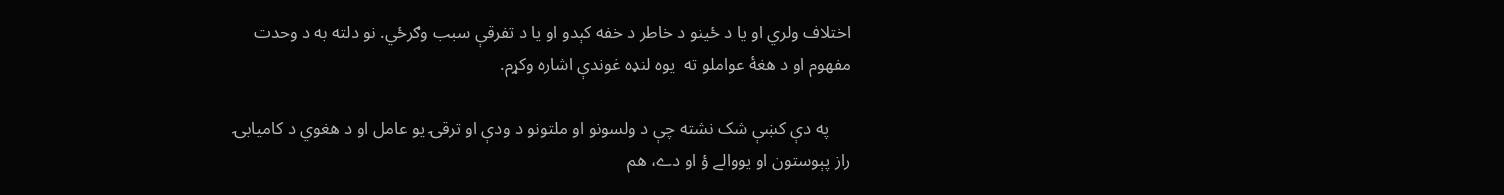اختلاف ولري او يا د ځينو د خاطر د خفه کېدو او يا د تفرقې سبب وګرځي. نو دلته به د وحدت مفهوم او د هغۀ عواملو ته  يوه لنډه غوندې اشاره وکړم.

     په دې کښې شک نشته چې د ولسونو او ملتونو د ودې او ترقۍ يو عامل او د هغوي د کاميابۍ راز پېوستون او يووالے ؤ او دے، هم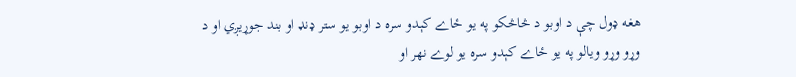هغه ډول چې د اوبو د څاڅکو په يو ځاے کېدو سره د اوبو يو ستر ډنډ او بند جوړيږي او د وړو وړو ويالو په يو ځاے کېدو سره يو لوے نهر او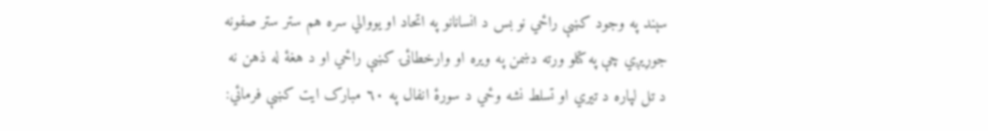سېند په وجود کښې راځي نو بس د انسانانو په اتحاد او يووالي سره هم ستر ستر صفونه جوړيږي چې په کتلو ورته دښمن په ويره او وارخطائۍ کښې راځي او د هغۀ له ذهن نه د تل لپاره د تيري او تسلط نشه وځي د سورۀ انفال په ٦٠ مبارک ايت کښې فرمائي: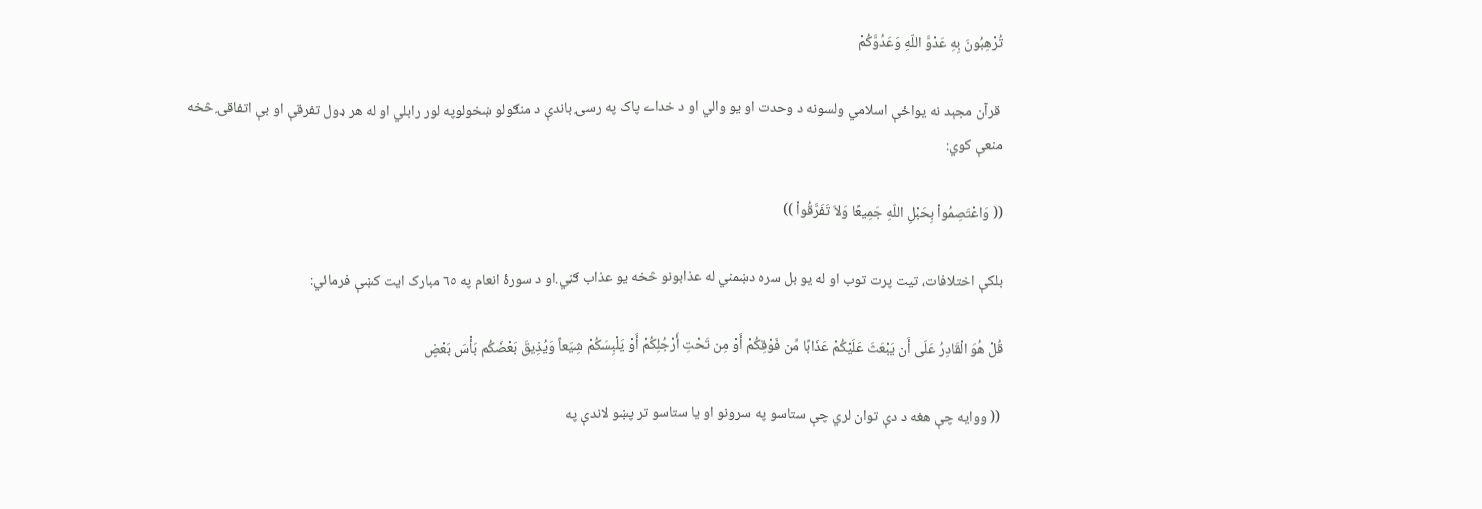تُرْهِبُونَ بِهِ عَدْوَّ اللّهِ وَعَدُوَّكُمْ

 قرآن مجېد نه يواځې اسلامي ولسونه د وحدت او يو والي او د خداے پاک په رسۍ باندې د منګولو ښخولوپه لور رابلي او له هر ډول تفرقې او بې اتفاقۍ څخه منعې کوي:

(( وَاعْتَصِمُواْ بِحَبْلِ اللّهِ جَمِيعًا وَلاَ تَفَرَّقُواْ ))

بلکې اختلافات، تيت پرت توب او له يو بل سره دښمني له عذابونو څخه يو عذاب ګڼي.او د سورۀ انعام په ٦٥ مبارک ايت کښې فرمائي:

قُلْ هُوَ الْقَادِرُ عَلَى أَن يَبْعَثَ عَلَيْكُمْ عَذَابًا مِّن فَوْقِكُمْ أَوْ مِن تَحْتِ أَرْجُلِكُمْ أَوْ يَلْبِسَكُمْ شِيَعاً وَيُذِيقَ بَعْضَكُم بَأْسَ بَعْضٍ

 (( ووايه چې هغه د دې توان لري چې ستاسو په سرونو او يا ستاسو تر پښو لاندې په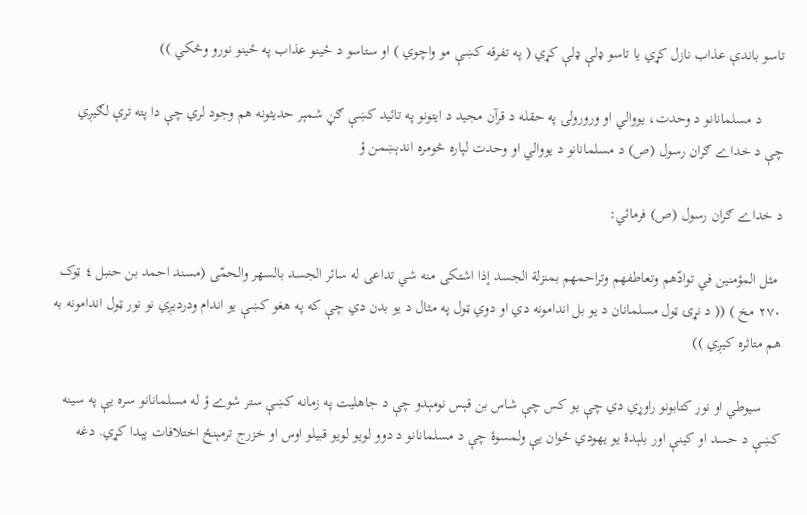تاسو باندې عذاب نازل کړي يا تاسو ډلې ډلې کړي ( په تفرقه کښې مو واچوي ) او ستاسو د ځينو عذاب په ځينو نورو وڅکي ))

      د مسلمانانو د وحدت، يووالي او ورورولۍ په حقله د قرآن مجيد د ايتونو په تائيد کښې ګڼ شمېر حديثونه هم وجود لري چې دا پته ترې لګيږي چې د خداے ګران رسول (ص) د مسلمانانو د يووالي او وحدت لپاره څومره اندېښمن ؤ

د خداے ګران رسول (ص) فرمائي:

 مثل المؤمنين في توادّهم وتعاطفهم وتراحمهم بمنزلة الجسد إذا اشتكى منه شي تداعى له سائر الجسد بالسهر والحمّى (مسند احمد بن حنبل ٤ ټوک ٢٧٠ مخ ) (( د نړۍ ټول مسلمانان د يو بل اندامونه دي او دوي ټول په مثال د يو بدن دي چې که په هغو کښې يو اندام ودرديږي نو نور ټول اندامونه به هم متاثره کيږي ))

     سيوطي او نور کتابونو راوړي دي چې يو کس چې شاس بن قېس نومېدو چې د جاهليت په زمانه کښې ستر شوے ؤ له مسلمانانو سره يې په سينه کښې د حسد او کينې اور بلېدۀ يو يهودي ځوان يې ولمسوۀ چې د مسلمانانو د دوو لويو لويو قبيلو اوس او خزرج ترمېنځ اختلافات پېدا کړي. دغه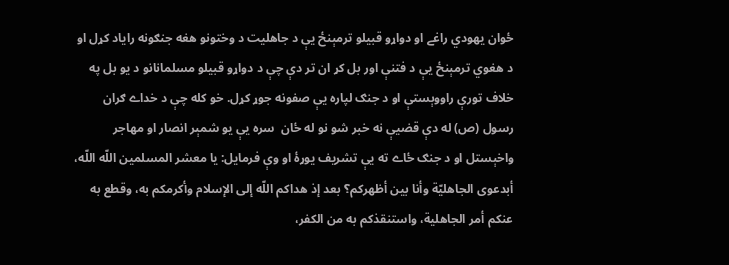ځوان يهودي راغے او دواړو قبيلو ترمېنځ يې د جاهليت د وختونو هغه جنګونه راياد کړل او د هغوي ترمېنځ يې د فتنې اور بل کړ ان تر دې چې د دواړو قبيلو مسلمانانو د يو بل په خلاف تورې راووېستې او د جنګ لپاره يې صفونه جوړ کړل. خو کله چې د خداے ګران رسول (ص) له دې قضيې نه خبر شو نو له ځان  سره يې يو شمېر انصار او مهاجر واخېستل او د جنګ ځاے ته يې تشريف يوړۀ او وې فرمايل: يا معشر المسلمين اللّه اللّه، أبدعوى الجاهليّة وأنا بين أظهركم؟ بعد إذ هداكم اللّه إلى الإسلام وأكرمكم به، وقطع به عنكم أمر الجاهلية، واستنقذكم به من الكفر،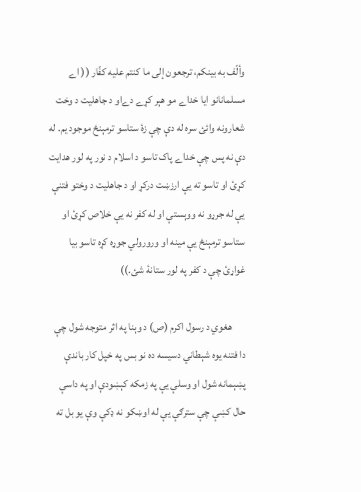وألّف به بينكم، ترجعون إلى ما كنتم عليه كفّار (( اے مسلمانانو ايا خداے مو هېر کړے دےاو د جاهليت د وخت شعارونه وائئ سره له دې چې زۀ ستاسو ترمېنځ موجود يم. له دې نه پس چې خداے پاک تاسو د اسلام د نور په لور هدايت کړئ او تاسو ته يې ارزښت درکړ او د جاهليت د وختو فتنې يې له جرړو نه ووېستې او له کفر نه يې خلاص کړئ او ستاسو ترمېنځ يې مينه او ورورولي جوړه کړه تاسو بيا غواړئ چې د کفر په لور ستانۀ شئ.))

      هغوي د رسول اکرم (ص) د وېنا په اثر متوجه شول چې دا فتنه يوه شېطاني دسيسه ده نو بس په خپل کار باندې پښېمانه شول او وسلې يې په زمکه کېښودې او په داسې حال کښې چې سترګې يې له اوښکو نه ډکې وې يو بل ته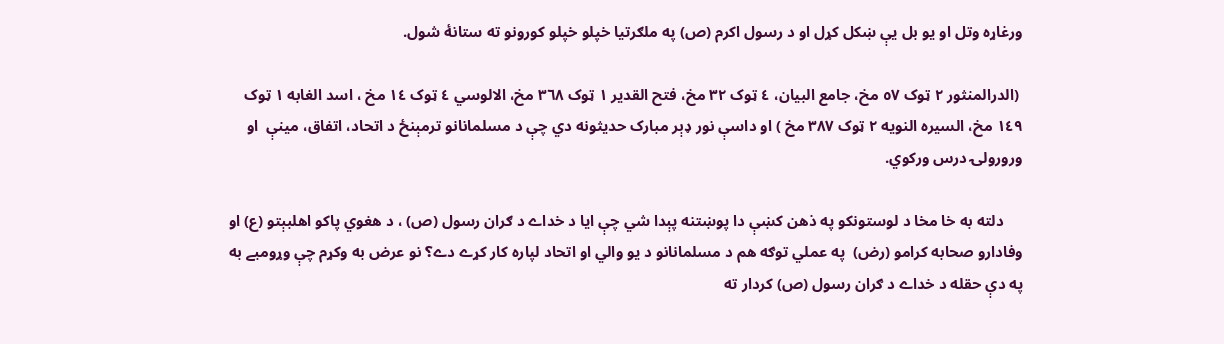ورغاړه وتل او يو بل يې ښکل کړل او د رسول اکرم (ص) په ملګرتيا خپلو خپلو کورونو ته ستانۀ شول.

 (الدرالمنثور ٢ ټوک ٥٧ مخ، جامع البيان، ٤ ټوک ٣٢ مخ، فتح القدير ١ ټوک ٣٦٨ مخ، الالوسي ٤ ټوک ١٤ مخ ، اسد الغابه ١ ټوک ١٤٩ مخ، السيره النويه ٢ ټوک ٣٨٧ مخ ) او داسې نور ډېر مبارک حديثونه دي چې د مسلمانانو ترمېنځ د اتحاد، اتفاق، مينې  او ورورولۍ درس ورکوي.

     دلته به خا مخا د لوستونکو په ذهن کښې دا پوښتنه پېدا شي چې ايا د خداے د ګران رسول (ص) ، د هغوي پاکو اهلبېتو (ع) او وفادارو صحابه کرامو (رض)  په عملي توګه هم د مسلمانانو د يو والي او اتحاد لپاره کار کړے دے؟ نو عرض به وکړم چې وړومبے به په دې حقله د خداے د ګران رسول (ص) کردار ته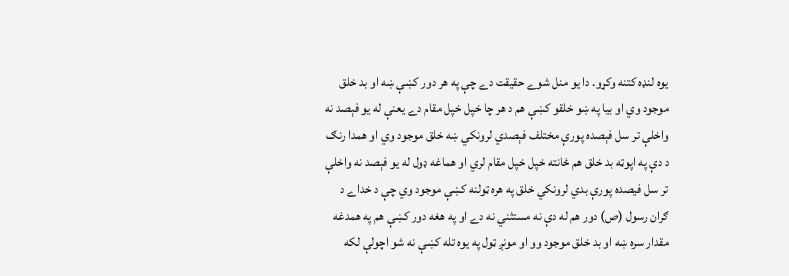يوه لنډه کتنه وکړو. دا يو منل شوے حقيقت دے چې په هر دور کښې ښه او بد خلق موجود وي او بيا په ښو خلقو کښې هم د هر چا خپل خپل مقام دے يعنې له يو فېصد نه واخلې تر سل فېصده پورې مختلف فېصدي لرونکي ښه خلق موجود وي او همدا رنګ د دې په اپوټه بد خلق هم ځانته خپل خپل مقام لري او هماغه ډول له يو فېصد نه واخلې تر سل فيصده پورې بدي لرونکي خلق په هره ټولنه کښې موجود وي چې د خداے د ګران رسول (ص) دور هم له دې نه مستثني نه دے او په هغه دور کښې هم په همدغه مقدار سره ښه او بد خلق موجود وو او مونږ ټول په يوه تله کښې نه شو اچولې لکه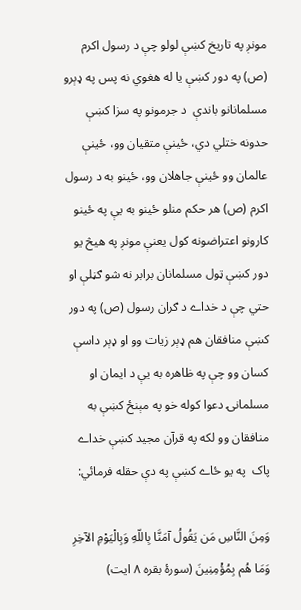مونږ په تاريخ کښې لولو چې د رسول اکرم (ص) په دور کښې يا له هغوي نه پس په ډېرو مسلمانانو باندې  د جرمونو په سزا کښې حدونه ختلي دي، ځينې متقيان وو، ځينې عالمان وو ځينې جاهلان وو، ځينو به د رسول اکرم (ص) هر حکم منلو ځينو به يې په ځينو کارونو اعتراضونه کول يعنې مونږ په هيڅ يو دور کښې ټول مسلمانان برابر نه شو ګڼلې او حتي چې د خداے د ګران رسول (ص) په دور کښې منافقان هم ډېر زيات وو او ډېر داسې کسان وو چې په ظاهره به يې د ايمان او مسلمانۍ دعوا کوله خو په مېنځ کښې به منافقان وو لکه په قرآن مجيد کښې خداے پاک  په يو ځاے کښې په دې حقله فرمائي:

وَمِنَ النَّاسِ مَن يَقُولُ آمَنَّا بِاللّهِ وَبِالْيَوْمِ الآخِرِ وَمَا هُم بِمُؤْمِنِينَ (سورۀ بقره ٨ ايت)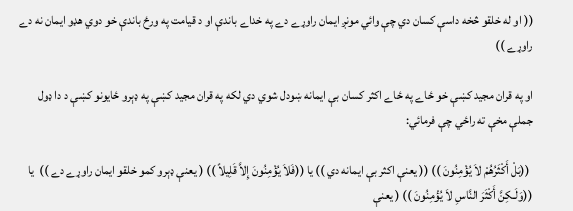(( او له خلقو څخه داسې کسان دي چې وائي مونږ ايمان راوړے دے په خداے باندې او د قيامت په ورځ باندې خو دوي هډو ايمان نه دے راوړے ))

او په قران مجيد کښې خو ځاے په ځاے اکثر کسان بې ايمانه ښودل شوي دي لکه په قران مجيد کښې په ډېرو ځايونو کښې د دا ډول جملې مخې ته راځي چې فرمائي:

 ((بَلْ أَكْثَرُهُمْ لاَ يُؤْمِنُونَ )) (( يعنې اکثر بې ايمانه دي )) يا ((فَلاَ يُؤْمِنُونَ إِلاَّ قَلِيلاً )) ( يعنې ډېرو کمو خلقو ايمان راوړے دے ))  يا ((وَلَـكِنَّ أَكْثَرَ النَّاسِ لاَ يُؤْمِنُونَ )) ( يعنې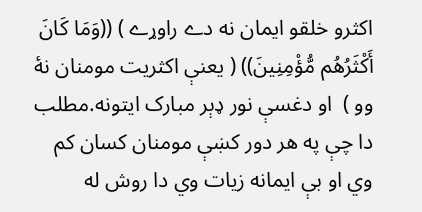اکثرو خلقو ايمان نه دے راوړے ) ((وَمَا كَانَ أَكْثَرُهُم مُّؤْمِنِينَ)) ( يعنې اکثريت مومنان نۀ وو )  او دغسې نور ډېر مبارک ايتونه.مطلب دا چې په هر دور کښې مومنان کسان کم وي او بې ايمانه زيات وي دا روش له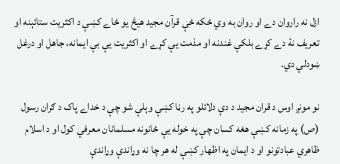ازل نه راروان دے او روان به وي ځکه ځې قرآن مجيد هيڅ يو ځاے کښې د اکثريت ستائېنه او تعريف نۀ دے کړے بلکې غندنه او مذمت يې کړے او اکثريت يې بې ايمانه، جاهل او درغل ښودلي دي.

نو مونږ اوس د قران مجيد د دې دلائلو په رڼا کښې وېلې شو چې د خداے پاک د ګران رسول (ص) په زمانه کښې هغه کسان چې په خوله يې ځانونه مسلمانان معرفي کول او د اسلام ظاهري عبادتونو او د ايمان په اظهار کښې له هر چا نه وړاندې وړاندې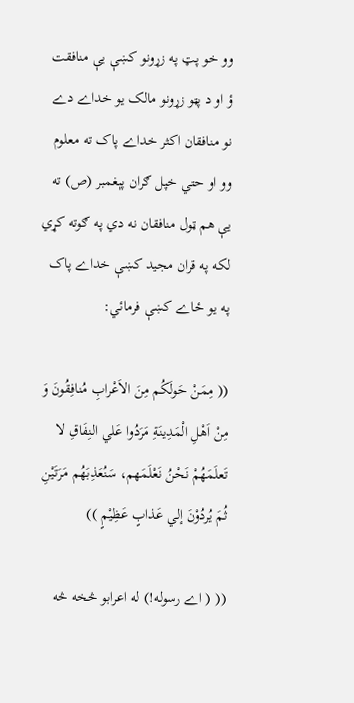وو خو پټ په زړونو کښې يې منافقت ؤ او د پټو زړونو مالک يو خداے دے نو منافقان اکثر خداے پاک ته معلوم وو او حتي خپل ګران پېغمبر (ص) ته يې هم ټول منافقان نه دي په ګوته کړي لکه په قران مجيد کښې خداے پاک په يو ځاے کښې فرمائي:

(( مِمَنْ حَولَکُم مِنَ الاَعْرابِ مُنافِقُونَ وَ مِنْ اَهْلِ الْمَدِينَةِ مَرَدُوا عَلي النِفَاقِ لا تَعلَمَهُمْ نَحْنُ نَعْلَمَهم، سَنُعَذِبَهُم مَرَتَيْنِ ثُمَ يُردُوْنَ إلي عَذابٍ عَظِيْمٍ ))

(( ( اے رسوله!) له اعرابو څخه څه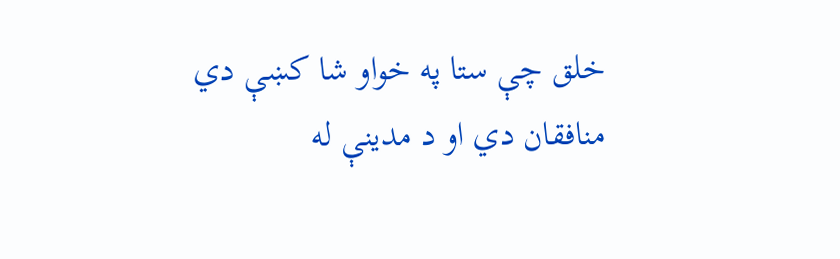خلق چې ستا په خواو شا کښې دي منافقان دي او د مدينې له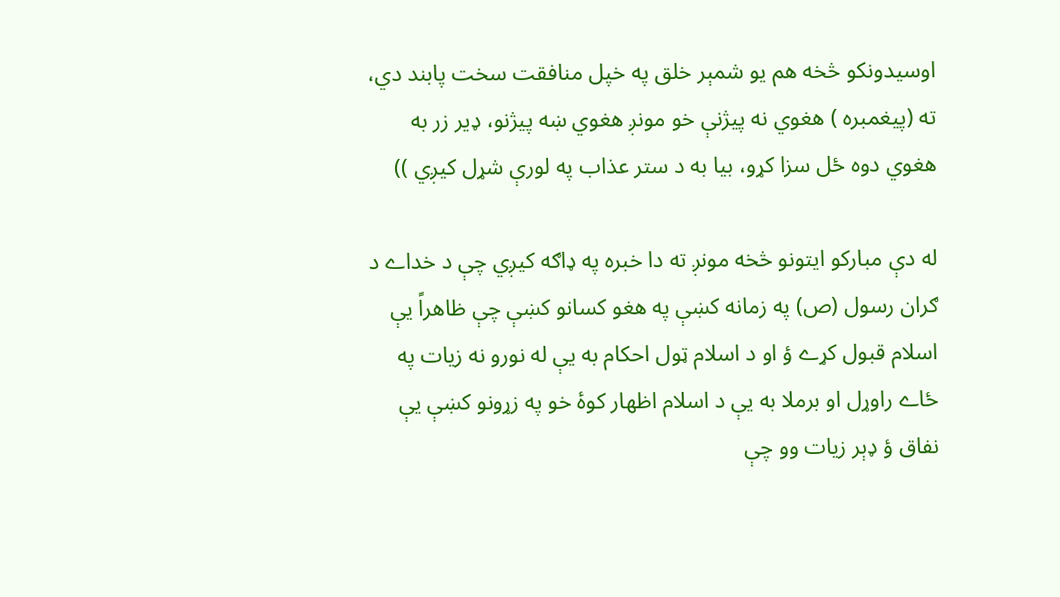اوسيدونکو څخه هم يو شمېر خلق په خپل منافقت سخت پابند دي، ته (پيغمبره ) هغوي نه پيژنې خو مونږ هغوي ښه پيژنو، ډير زر به هغوي دوه ځل سزا کړو، بيا به د ستر عذاب په لورې شړل کيږي ))

له دې مبارکو ايتونو څخه مونږ ته دا خبره په ډاګه کيږي چې د خداے د ګران رسول (ص) په زمانه کښې په هغو کسانو کښې چې ظاهراً يې اسلام قبول کړے ؤ او د اسلام ټول احکام به يې له نورو نه زيات په ځاے راوړل او برملا به يې د اسلام اظهار کوۀ خو په زړونو کښې يې نفاق ؤ ډېر زيات وو چې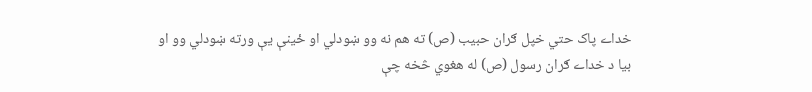خداے پاک حتي خپل ګران حبيب (ص) ته هم نه وو ښودلي او ځينې يې ورته ښودلي وو او بيا د خداے ګران رسول (ص) له هغوي څخه چې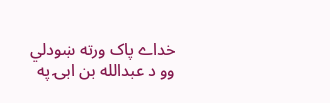خداے پاک ورته ښودلي وو د عبدالله بن ابۍ په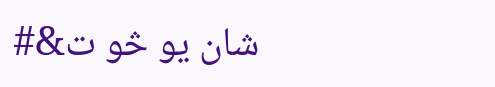شان يو څو ت&#